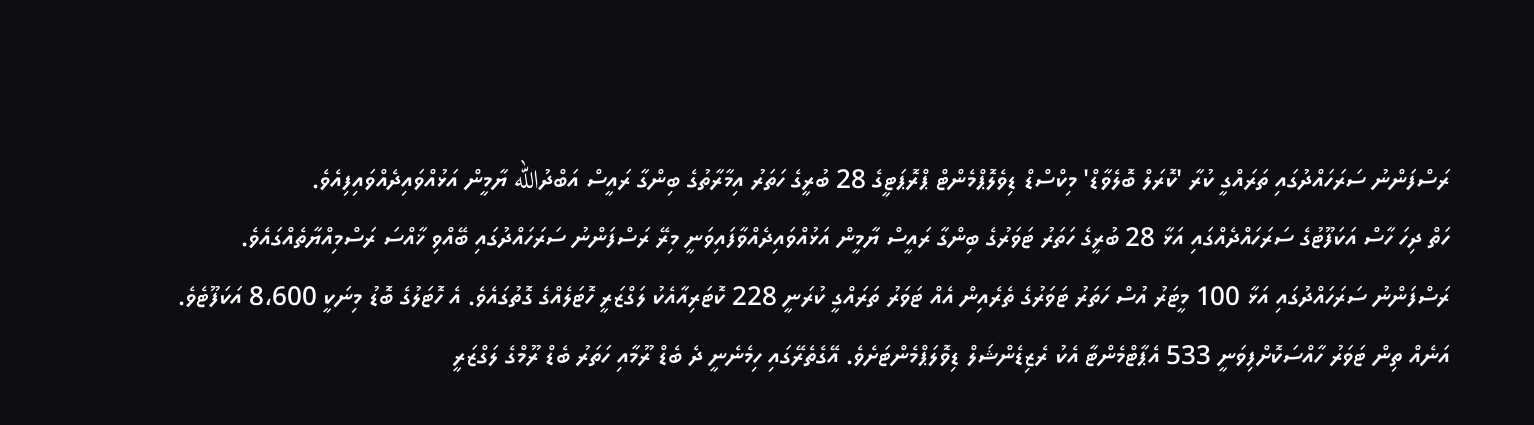ރަސްފަންނު ސަރަހައްދުގައި ތަރައްގީ ކުރާ 'ކޮރަލް ބޮލެވާޑް' މިކްސްޑް ޑިވެލޮޕްމެންޓް ޕްރޮޕަޓީގެ 28 ބުރީގެ ހަތަރު އިމާރާތުގެ ބިންގާ ރައީސް އަބްދުالله ޔާމީން އަޅުއްވައިދެއްވައިފިއެވެ.
ހަތް ދިހަ ހާސް އަކަފޫޓުގެ ސަރަހައްދެއްގައި އަޅާ 28 ބުރީގެ ހަތަރު ޓަވަރުގެ ބިންގާ ރައީސް ޔާމީން އަޅުއްވައިދެއްވާފައިވަނީ މިރޭ ރަސްފަންނު ސަރަހައްދުގައި ބޭއްވި ޚާއްސަ ރަސްމިއްޔާތެއްގައެވެ.
ރަސްފަންނު ސަރަހައްދުގައި އަޅާ 100 މީޓަރު އުސް ހަތަރު ޓަވަރުގެ ތެރެއިން އެއް ޓަވަރު ތަރައްގީ ކުރަނީ 228 ކޮޓަރިއާއެކު ލަގްޒަރީ ހޮޓަލެއްގެ ގޮތުގައެވެ. އެ ހޮޓަލުގެ ބޮޑު މިނަކީ 8،600 އަކަފޫޓެވެ.
އަނެއް ތިން ޓަވަރު ހާއްސަކޮށްފިވަނީ 533 އެޕާޓްމެންޓާ އެކު ރެޒިޑެންޝަލް ޑިވޮލަޕްމެންޓަށެވެ. އޭގެތެރޭގައި ހިމެނެނީ ދެ ބެޑް ރޫމާއި ހަތަރު ބެޑް ރޫމްގެ ލަގްޒަރީ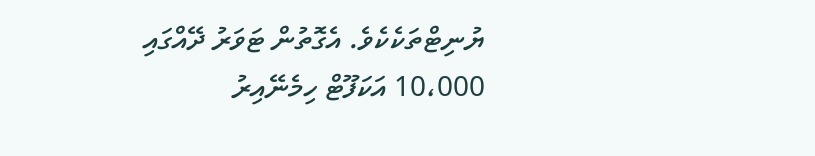ޔުނިޓްތަކެކެވެ. އެގޮތުން ޓަވަރު ދޭއްގައި 10،000 އަކަފޫޓް ހިމެނޭއިރު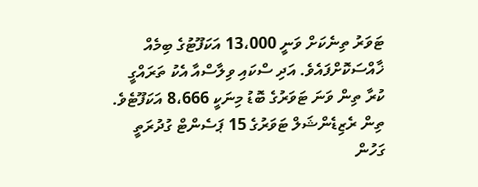ޓަވަރު ތިނެކަށް ވަނީ 13،000 އަކަފޫޓުގެ ބިމެއް ޚާއްސަކޮށްފައެވެ. އަދި ސްކައި ވިލާސްއާ އެކު ތަރައްގީ ކުރާ ތިން ވަނަ ޓަވަރުގެ ބޮޑު މިނަކީ 8،666 އަކަފޫޓެވެ.
ތިން ރެޒިޑެންޝަލް ޓަވަރުގެ 15 ޕަސެންޓް ގުދުރަތީ ގަހުން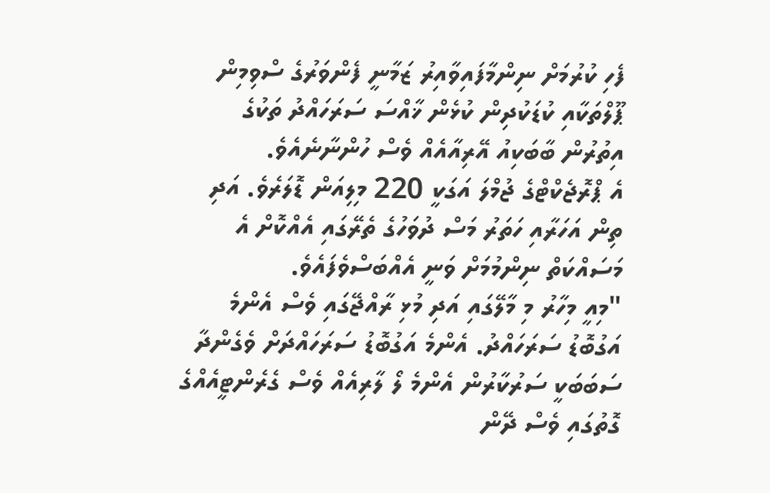ފެހި ކުރުމަށް ނިންމާފައިވާއިރު ޒަމާނީ ފެންވަރުގެ ސްވިމިން ޕޫލްތަކާއި ކުޑަކުދިން ކުޅެން ޚާއްސަ ސަރަހައްދު ތަކުގެ އިތުރުން ބާބަކިއު އޭރިއާއެއް ވެސް ހުންނާނެއެވެ.
އެ ޕްރޮޖެކްޓްގެ ޖުމްލަ އަގަކީ 220 މިލިއަން ޑޮލަރެވެ. އަދި ތިން އަހަރާއި ހަތަރު މަސް ދުވަހުގެ ތެރޭގައި އެއްކޮށް އެ މަސައްކަތް ނިންމުމަށް ވަނީ އެއްބަސްވެފައެވެ.
"މިއީ މިހާރު މި މާލޭގައި އަދި މުޅި ރާއްޖޭގައި ވެސް އެންމެ އަގުބޮޑު ސަރަހައްދު. އެންމެ އަގުބޮޑު ސަރަހައްދަށް ވެގެންދާ ސަބަބަކީ ސަރުކާރުން އެންމެ ލޯ ލާރިއެއް ވެސް ގެރެންޓީއެއްގެ ގޮތުގައި ވެސް ދޭން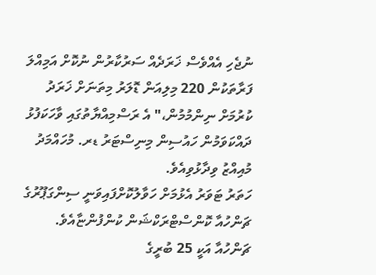ނުޖެހި އެއްވެސް ޚަރަދެއް ސަރުކާރުން ނުކޮށް އަމިއްލަ ފަރާތަކުން 220 މިލިއަން ޑޮލަރު މިތަނަށް ޚަރަދު ކުރުމަށް ނިންމުމުން،" އެ ރަސްމިއްޔާތުގައި ވާހަކަފުޅު ދައްކަވަމުން ހައުސިން މިނިސްޓަރު ޑރ. މުހައްމަދު މުއިއްޒު ވިދާޅުވިއެވެ.
ހަތަރު ޓަވަރު އެޅުމަށް ހަވާލުކޮށްފައިވަނީ ސިންގަޕޫރުގެ ޗަންހުއާ ކޮންސްޓްރަކްޝަން ކުންފުންޏާއެވެ.
ޗަންހުއާ އަކީ 25 ބުރީގެ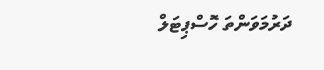ދަރުމަވަންތަ ހޮސްޕިޓަލް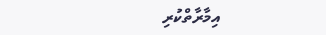އިމާރާތްކުރި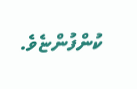ކުންފުންޏެވެ.